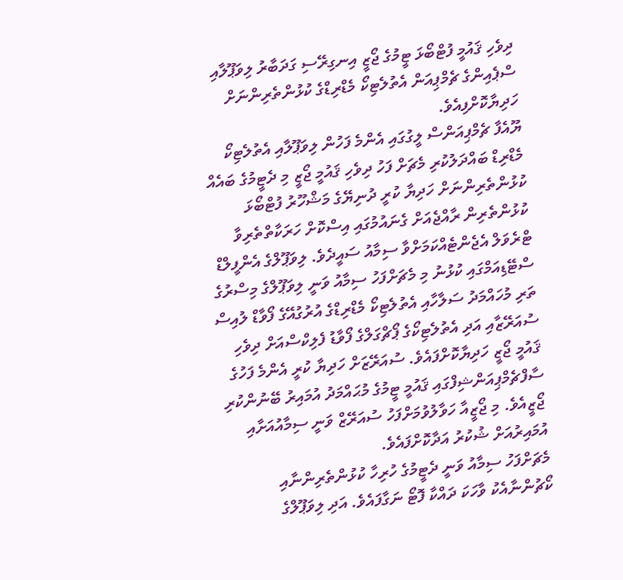ދިވެހި ޤައުމީ ފުޓްބޯޅަ ޓީމުގެ ޖޯޒީ އިނގިރޭސި ގަދަބާރު ލިވަޕޫލާއި ސްޕެއިންގެ ޗެމްޕިއަން އެތުލެޓިކޯ މެޑްރިޑްގެ ކުޅުންތެރިންނަށް ހަދިޔާކޮށްފިއެވެ.
ޔޫއެފާ ޗެމްޕިއަންސް ލީގުގައި އެންމެ ފަހުން ލިވަޕޫލާއި އެތުލެޓިކޯ މެޑްރިޑް ބައްދަލުކުރި މެޗަށް ފަހު ދިވެހި ޤައުމީ ޖޯޒީ މި ދެޓީމުގެ ބައެއް ކުޅުންތެރިންނަށް ހަދިޔާ ކުރީ ދުނިޔޭގެ މަޝްހޫރު ފުޓްބޯޅަ ކުޅުންތެރިން ރާއްޖެއަށް ގެނައުމުގައި އިސްކޮށް ހަރަކާތްތެރިވާ ޓްރެވަލް އެޖެންޓެއްކަމަށްވާ ސިމާއު ސައީދެވެ. ލިވަޕޫލްގެ އެންފީލްޑް ސްޓޭޑިއަމްގައި ކުޅުނު މި މެޗަށްފަހު ސިމާއު ވަނީ ލިވަޕޫލްގެ މިސްރުގެ ތަރި މުހައްމަދު ސަލާހާއި އެތުލެޓިކޯ މެޑްރިޑްގެ އުރުގުއޭގެ ފޯވާޑް ލުއިސް ސުއަރޭޒާއި އަދި އެތުލެޓިކޯގެ ޕޯޗްގަލްގެ ފޯވާޑު ފެލިކްސްއަށް ދިވެހި ޤައުމީ ޖޯޒީ ހަދިޔާކޮށްފައެވެ. ސުއަރޭޒަށް ހަދިޔާ ކުރީ އެންމެ ފަހުގެ ސާފްޗެމްޕިއަންޝިފްގައި ޤައުމީ ޓީމުގެ މުޙައްމަދު އުމައިރު ބޭނުންކުރި ޖޯޒީއެވެ. މި ޖޯޒީއާ ހަވާލުވުމަށްފަހު ސުއަރޭޒް ވަނީ ސިމާއުއަށާއި އުމައިރުއަށް ޝުކުރު އަދާކޮށްފައެވެ.
މެޗަށްފަހު ސިމާއު ވަނީ ދެޓީމުގެ ހުރިހާ ކުޅުންތެރިންނާއި ކޯޗުންނާއެކު ވާހަކަ ދައްކާ ފޮޓޯ ނަގާފައެވެ. އަދި ލިވަޕޫލްގެ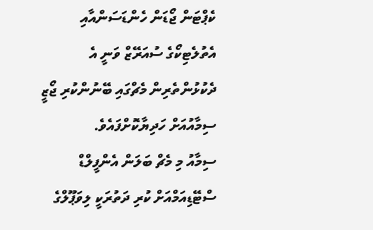ކެޕްޓަން ޖޯޑަން ހެންޑަސަންއާއި އެތުލެޓިކޯގެ ސުއަރޭޒް ވަނީ އެ ދެކުޅުންތެރިން މެޗްގައި ބޭނުންކުރި ޖޯޒީ ސިމާއުއަށް ހަދިޔާކޮށްފައެވެ.
ސިމާއު މި މެޗް ބަލަން އެންފީލްޑް ސްޓޭޑިއަމްއަށް ކުރި ދަތުރަކީ ލިވަޕޫލްގެ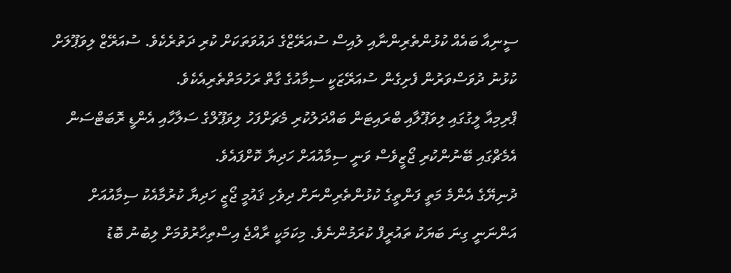ސީނިއާ ބައެއް ކުޅުންތެރިންނާއި ލުއިސް ސުއަރޭޒްގެ ދައުވަތަކަށް ކުރި ދަތުރެކެވެ. ސުއަރޭޒް ލިވަޕޫލަށް ކުޅުނު ދުވަސްވަރުން ފެށިގެން ސުއަރޭޒަކީ ސިމާއުގެ ގާތް ރަހުމަތްތެރިއެކެވެ.
ޕްރިމިއާ ލީގުގައި ލިވަޕޫލާއި ބްރައިޓަން ބައްދަލުކުރި މެޗަށްފަހު ލިވަޕޫލްގެ ސަލާހާއި އެންޑީ ރޮބަޓްސަން އެމެޗްގައި ބޭނުންކުރި ޖޯޒީވެސް ވަނީ ސިމާއުއަށް ހަދިޔާ ކޮށްފައެވެ.
ދުނިޔޭގެ އެންމެ މަތީ ފަންތީގެ ކުޅުންތެރިންނަށް ދިވެހި ޤައުމީ ޖޯޒީ ހަދިޔާ ކުރުމާއެކު ސިމާއުއަށް އަންނަނީ ގިނަ ބަޔަކު ތައުރީފް ކުރަމުންނެވެ. މިކަމަކީ ރާއްޖެ އިސްތިހާރުވުމަށް ލިބުނު ބޮޑު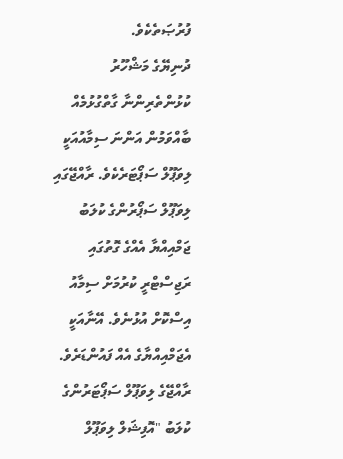ފުރުޞަތެކެވެ.
ދުނިޔޭގެ މަޝްހޫރު ކުޅުންތެރިންނާ ގާތްގުޅުމެއް ބާއްވަމުން އަންނަ ސިމާއުއަކީ ލިވަޕޫލް ސަޕޯޓަރެކެވެ. ރާއްޖޭގައި ލިވަޕޫލް ސަޕޯރުންގެ ކުލަބު ޖަމްއިއްޔާ އެއްގެ ގޮތުގައި ރަޖިސްޓްރީ ކުރުމަށް ސިމާއު އިސްކޮށް އުޅުނެވެ. އޭނާއަކީ އެޖަމްއިއްޔާގެ އެއް ފައުންޑަރެވެ. ރާއްޖޭގެ ލިވަޕޫލް ސަޕޯޓަރުންގެ ކުލަބު "އޮފިޝަލް ލިވަޕޫލް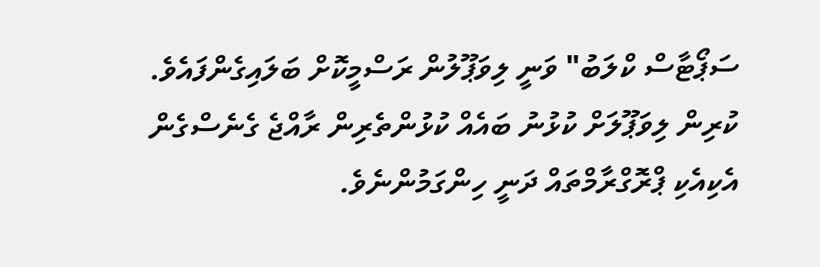ސަޕޯޓާސް ކްލަބު" ވަނީ ލިވަޕޫލުން ރަސްމީކޮށް ބަލައިގެންފައެވެ.
ކުރިން ލިވަޕޫލަށް ކުޅުނު ބައެއް ކުޅުންތެރިން ރާއްޖެ ގެނެސްގެން އެކިއެކި ޕްރޮގްރާމްތައް ދަނީ ހިންގަމުންނެވެ.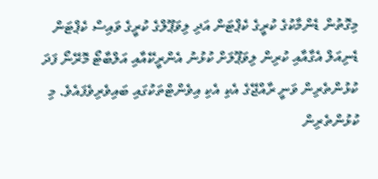މިގޮތުން ޑެންމާކުގެ ކުރީގެ ކެޕްޓަން އަދި ލިވަޕޫލްގެ ކުރީގެ ވައިސް ކެޕްޓަން ޑެނިއަލް އެގާއާއި ކުރިން ލިވަޕޫލަށް ކުޅުނު އެންރީކޭއާއި އަލްބާޓޯ މޮރޭނޯ ފަދަ ކުޅުންތެރިން ވަނީ ރާއްޖޭގެ އެކި އެކި އިވެންޓްތަކުގައި ބައިވެރިވެފައެވެ. މި ކުޅުންތެރިން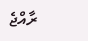ރާއްޖެ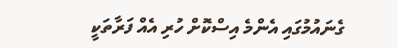ގެނައުމުގައި އެންމެ އިސްކޮށް ހުރި އެއް ފަރާތަކީ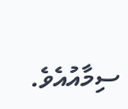ސިމާއުއެވެ.